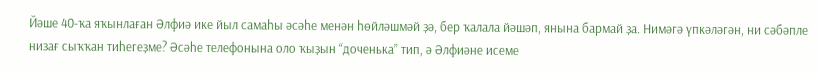Йәше 40-ҡа яҡынлаған Әлфиә ике йыл самаһы әсәһе менән һөйләшмәй ҙә, бер ҡалала йәшәп, янына бармай ҙа. Нимәгә үпкәләгән, ни сәбәпле низағ сыҡҡан тиһегеҙме? Әсәһе телефонына оло ҡыҙын “доченька” тип, ә Әлфиәне исеме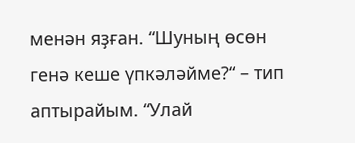менән яҙған. “Шуның өсөн генә кеше үпкәләйме?“ – тип аптырайым. “Улай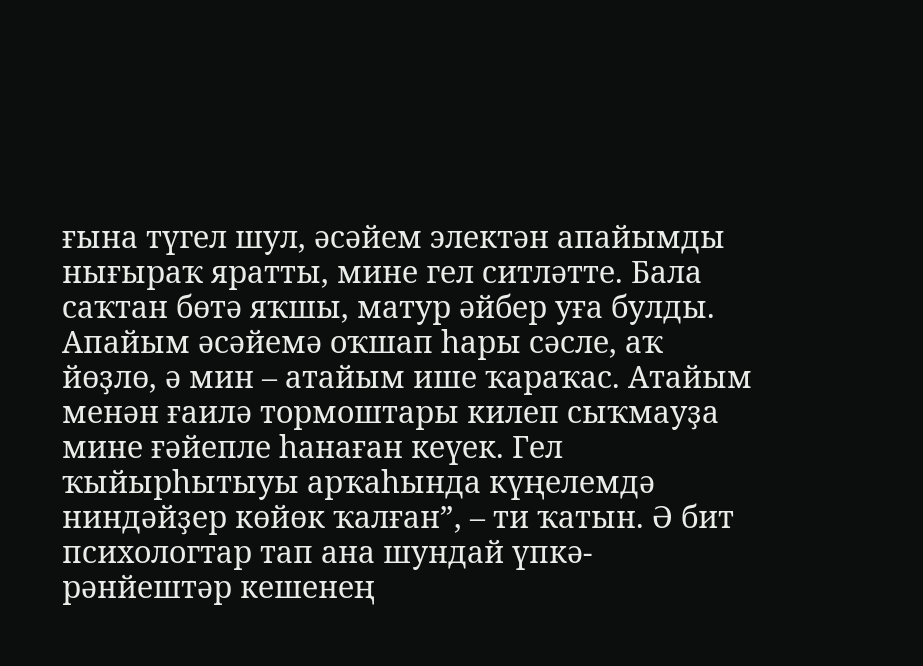ғына түгел шул, әсәйем электән апайымды нығыраҡ яратты, мине гел ситләтте. Бала саҡтан бөтә яҡшы, матур әйбер уға булды. Апайым әсәйемә оҡшап һары сәсле, аҡ йөҙлө, ә мин – атайым ише ҡараҡас. Атайым менән ғаилә тормоштары килеп сыҡмауҙа мине ғәйепле һанаған кеүек. Гел ҡыйырһытыуы арҡаһында күңелемдә ниндәйҙер көйөк ҡалған”, – ти ҡатын. Ә бит психологтар тап ана шундай үпкә-рәнйештәр кешенең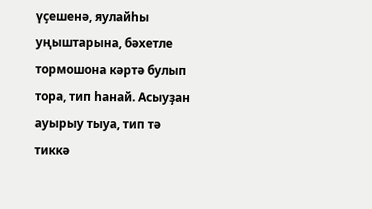үҫешенә, яулайһы уңыштарына, бәхетле тормошона кәртә булып тора, тип һанай. Асыуҙан ауырыу тыуа, тип тә тиккә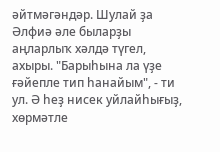әйтмәгәндәр. Шулай ҙа Әлфиә әле быларҙы аңларлыҡ хәлдә түгел, ахыры. "Барыһына ла үҙе ғәйепле тип һанайым", - ти ул. Ә һеҙ нисек уйлайһығыҙ, хөрмәтле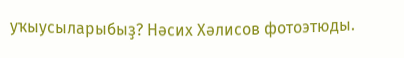уҡыусыларыбыҙ? Нәсих Хәлисов фотоэтюды.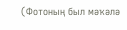(Фотоның был мәҡәлә